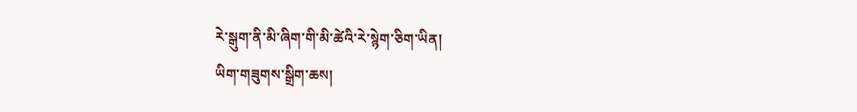རེ་སྒུག་ནི་མི་ཞིག་གི་མི་ཚེའི་རེ་སྙེག་ཅིག་ཡིན།
ཡིག་གཟུགས་སྒྲིག་ཆས།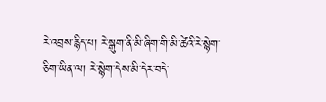རེ་འབྲས་རྙིད་པ། རེ་སྒུག་ནི་མི་ཞིག་གི་མི་ཚེའི་རེ་སྙེག་ཅིག་ཡིན་ལ། རེ་སྙེག་དེས་མི་དེར་བདེ་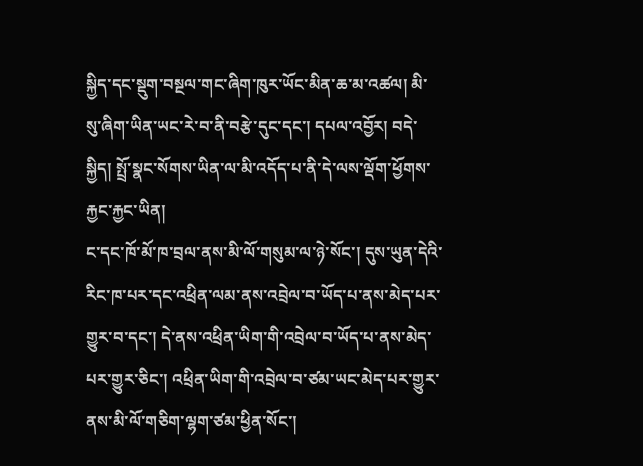སྐྱིད་དང་སྡུག་བསྔལ་གང་ཞིག་ཁུར་ཡོང་མིན་ཆ་མ་འཚལ། མི་སུ་ཞིག་ཡིན་ཡང་རེ་བ་ནི་བརྩེ་དུང་དང་། དཔལ་འབྱོར། བདེ་སྐྱིད། སྤྲོ་སྣང་སོགས་ཡིན་ལ་མི་འདོད་པ་ནི་དེ་ལས་ལྡོག་ཕྱོགས་རྐྱང་རྐྱང་ཡིན།
ང་དང་ཁོ་མོ་ཁ་བྲལ་ནས་མི་ལོ་གསུམ་ལ་ཉེ་སོང་། དུས་ཡུན་དེའི་རིང་ཁ་པར་དང་འཕྲིན་ལམ་ནས་འབྲེལ་བ་ཡོད་པ་ནས་མེད་པར་གྱུར་བ་དང་། དེ་ནས་འཕྲིན་ཡིག་གི་འབྲེལ་བ་ཡོད་པ་ནས་མེད་པར་གྱུར་ཅིང་། འཕྲིན་ཡིག་གི་འབྲེལ་བ་ཙམ་ཡང་མེད་པར་གྱུར་ནས་མི་ལོ་གཅིག་ལྷག་ཙམ་ཕྱིན་སོང་།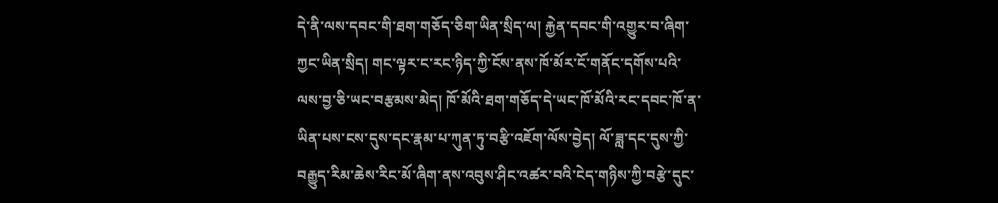དེ་ནི་ལས་དབང་གི་ཐག་གཅོད་ཅིག་ཡིན་སྲིད་ལ། རྐྱེན་དབང་གི་འགྱུར་བ་ཞིག་ཀྱང་ཡིན་སྲིད། གང་ལྟར་ང་རང་ཉིད་ཀྱི་ངོས་ནས་ཁོ་མོར་ངོ་གནོང་དགོས་པའི་ལས་བྱ་ཅི་ཡང་བརྩམས་མེད། ཁོ་མོའི་ཐག་གཅོད་དེ་ཡང་ཁོ་མོའི་རང་དབང་ཁོ་ན་ཡིན་པས་ངས་དུས་དང་རྣམ་པ་ཀུན་ཏུ་བརྩི་འཇོག་ལོས་བྱེད། ལོ་ཟླ་དང་དུས་ཀྱི་བརྒྱུད་རིམ་ཆེས་རིང་མོ་ཞིག་ནས་འབུས་ཤིང་འཚར་བའི་ངེད་གཉིས་ཀྱི་བརྩེ་དུང་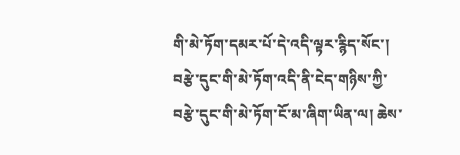གི་མེ་ཏོག་དམར་པོ་དེ་འདི་ལྟར་རྙིད་སོང་། བརྩེ་དུང་གི་མེ་ཏོག་འདི་ནི་ངེད་གཉིས་ཀྱི་བརྩེ་དུང་གི་མེ་ཏོག་ངོ་མ་ཞིག་ཡིན་ལ། ཆེས་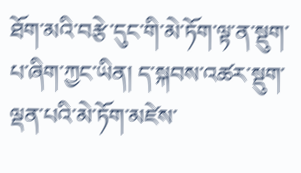ཐོག་མའི་བརྩེ་དུང་གི་མེ་ཏོག་ལྟ་ན་སྡུག་པ་ཞིག་ཀྱང་ཡིན། ད་སྐབས་འཚར་སྡུག་ལྡན་པའི་མེ་ཏོག་མཛེས་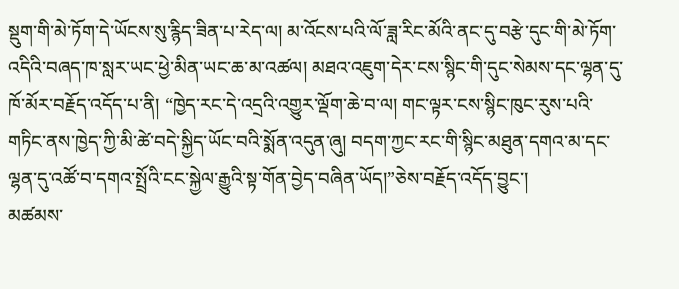སྡུག་གི་མེ་ཏོག་དེ་ཡོངས་སུ་རྙིད་ཟིན་པ་རེད་ལ། མ་འོངས་པའི་ལོ་ཟླ་རིང་མོའི་ནང་དུ་བརྩེ་དུང་གི་མེ་ཏོག་འདིའི་བཞད་ཁ་སླར་ཡང་ཕྱེ་མིན་ཡང་ཆ་མ་འཚལ། མཐའ་འཇུག་དེར་ངས་སྙིང་གི་དུང་སེམས་དང་ལྷན་དུ་ཁོ་མོར་བརྗོད་འདོད་པ་ནི། “ཁྱེད་རང་དེ་འདྲའི་འགྱུར་ལྡོག་ཆེ་བ་ལ། གང་ལྟར་ངས་སྙིང་ཁུང་རུས་པའི་གཏིང་ནས་ཁྱེད་ཀྱི་མི་ཚེ་བདེ་སྐྱིད་ཡོང་བའི་སྨོན་འདུན་ཞུ། བདག་ཀྱང་རང་གི་སྙིང་མཐུན་དགའ་མ་དང་ལྷན་དུ་འཚོ་བ་དགའ་སྤྲོའི་ངང་སྐྱེལ་རྒྱུའི་སྟ་གོན་བྱེད་བཞིན་ཡོད།”ཅེས་བརྗོད་འདོད་བྱུང་།
མཚམས་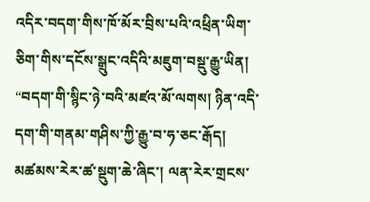འདིར་བདག་གིས་ཁོ་མོར་བྲིས་པའི་འཕྲིན་ཡིག་ཅིག་གིས་དངོས་སྒྲུང་འདིའི་མཇུག་བསྡུ་རྒྱུ་ཡིན། “བདག་གི་སྙིང་ཉེ་བའི་མཛའ་མོ་ལགས། ཉིན་འདི་དག་གི་གནམ་གཤིས་ཀྱི་རྒྱུ་བ་ཧ་ཅང་རྒོད། མཚམས་རེར་ཚ་སྡུག་ཆེ་ཞིང་། ལན་རེར་གྲངས་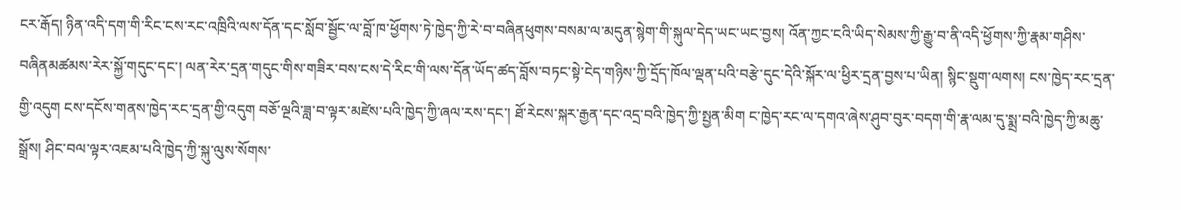ངར་རྒོད། ཉིན་འདི་དག་གི་རིང་ངས་རང་འཁྲིའི་ལས་དོན་དང་སློབ་སྦྱོང་ལ་བློ་ཁ་ཕྱོགས་ཏེ་ཁྱེད་ཀྱི་རེ་བ་བཞིནཕུགས་བསམ་ལ་མདུན་སྙེག་གི་སྐུལ་དེད་ཡང་ཡང་བྱས། འོན་ཀྱང་ངའི་ཡིད་སེམས་ཀྱི་རྒྱུ་བ་ནི་འདི་ཕྱོགས་ཀྱི་རྣམ་གཤིས་བཞིནམཚམས་རེར་སྐྱོ་གདུང་དང་། ལན་རེར་དྲན་གདུང་གིས་གཟིར་བས་ངས་དེ་རིང་གི་ལས་དོན་ཡོད་ཚད་བློས་བཏང་སྟེ་ངེད་གཉིས་ཀྱི་དྲོད་ཁོལ་ལྡན་པའི་བརྩེ་དུང་དེའི་སྐོར་ལ་ཕྱིར་དྲན་བྱས་པ་ཡིན། སྙིང་སྡུག་ལགས། ངས་ཁྱེད་རང་དྲན་གྱི་འདུག ངས་དངོས་གནས་ཁྱེད་རང་དྲན་གྱི་འདུག བཅོ་ལྔའི་ཟླ་བ་ལྟར་མཛེས་པའི་ཁྱེད་ཀྱི་ཞལ་རས་དང་། ཐོ་རེངས་སྐར་རྒྱན་དང་འདྲ་བའི་ཁྱེད་ཀྱི་སྤྱན་མིག ང་ཁྱེད་རང་ལ་དགའ་ཞེས་ཤུབ་བུར་བདག་གི་རྣ་ལམ་དུ་སྨྲ་བའི་ཁྱེད་ཀྱི་མཆུ་སྒྲོས། ཤིང་བལ་ལྟར་འཇམ་པའི་ཁྱེད་ཀྱི་སྐུ་ལུས་སོགས་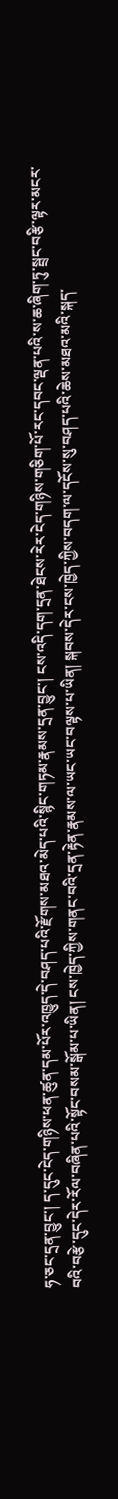ཧ་ཅང་དྲན་བྱུང་། ད་དུང་ངེད་གཉིས་ཕན་ཚུན་དམ་པོར་འཁྱུད་དེ་བཤད་པའི་རྫོགས་མཐའ་མེད་པའི་སྙིང་གཏམ་རྣམས་དྲན་བྱུང་། ངས་འདི་དག་དྲན་ཐེངས་རེར་ངེད་གཉིས་གཅིག་པོ་རང་དབང་ལྡན་པའི་ས་ཆ་ཞིག་ཏུ་སྦྲང་བརྩི་ལྟར་མངར་བའི་བརྩེ་དུང་དེར་རོལ་བཞིན་པའི་སྟོང་བསམ་སྒོམ་པ་ཡིན། ངས་ཁྱེད་ཀྱིས་གནང་བའི་དྲན་རྟེན་རྣམས་ལ་ཡང་ཡང་བལྟས་པ་ཡིན། སྐབས་དེར་ངས་ཁྱེད་ཀྱིས་བདག་ལ་དངོས་སུ་བཤད་པའི་ཆེས་མཐའ་མའི་སྐད་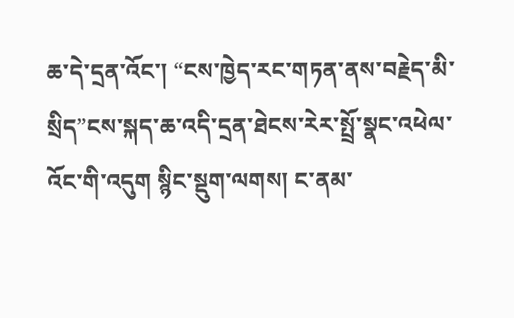ཆ་དེ་དྲན་འོང་། “ངས་ཁྱེད་རང་གཏན་ནས་བརྗེད་མི་སྲིད”ངས་སྐད་ཆ་འདི་དྲན་ཐེངས་རེར་སྤྲོ་སྣང་འཕེལ་འོང་གི་འདུག སྙིང་སྡུག་ལགས། ང་ནམ་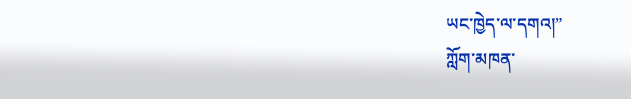ཡང་ཁྱེད་ལ་དགའ།”
ཀློག་མཁན་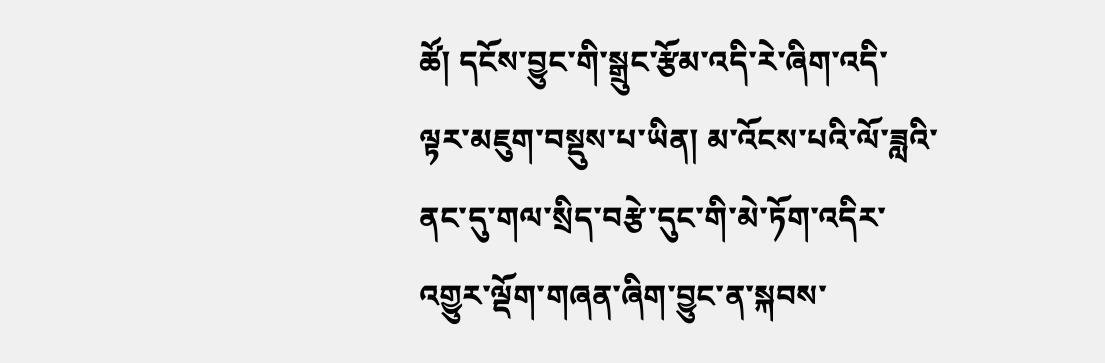ཚོ། དངོས་བྱུང་གི་སྒྲུང་རྩོམ་འདི་རེ་ཞིག་འདི་ལྟར་མཇུག་བསྡུས་པ་ཡིན། མ་འོངས་པའི་ལོ་ཟླའི་ནང་དུ་གལ་སྲིད་བརྩེ་དུང་གི་མེ་ཏོག་འདིར་འགྱུར་ལྡོག་གཞན་ཞིག་བྱུང་ན་སྐབས་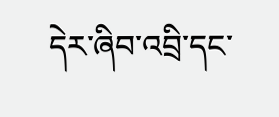དེར་ཞིབ་འབྲི་དང་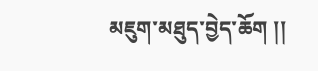མཇུག་མཐུད་བྱེད་ཆོག །།